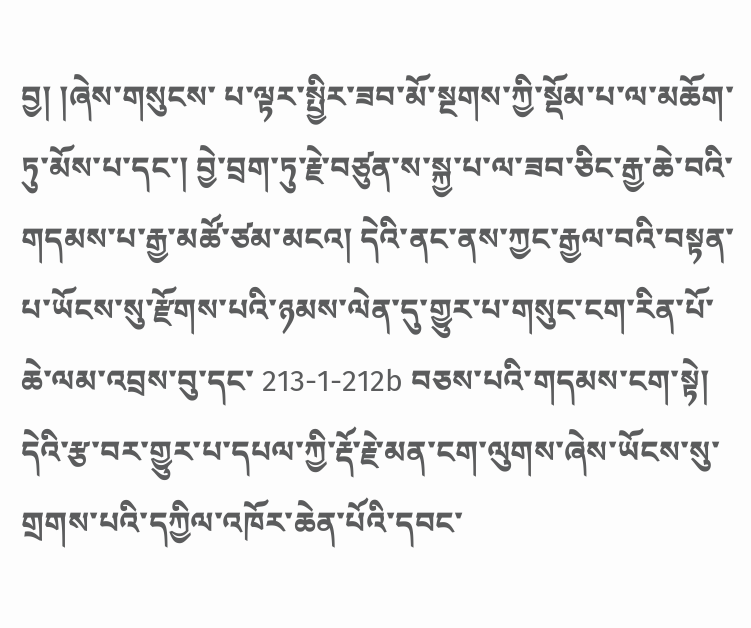བྱ། །ཞེས་གསུངས་ པ་ལྟར་སྤྱིར་ཟབ་མོ་སྔགས་ཀྱི་སྡོམ་པ་ལ་མཆོག་ཏུ་མོས་པ་དང་། བྱེ་བྲག་ཏུ་རྗེ་བཙུན་ས་སྐྱ་པ་ལ་ཟབ་ཅིང་རྒྱ་ཆེ་བའི་གདམས་པ་རྒྱ་མཚོ་ཙམ་མངའ། དེའི་ནང་ནས་ཀྱང་རྒྱལ་བའི་བསྟན་པ་ཡོངས་སུ་རྫོགས་པའི་ཉམས་ལེན་དུ་གྱུར་པ་གསུང་ངག་རིན་པོ་ཆེ་ལམ་འབྲས་བུ་དང་ 213-1-212b བཅས་པའི་གདམས་ངག་སྟེ། དེའི་རྩ་བར་གྱུར་པ་དཔལ་ཀྱི་རྡོ་རྗེ་མན་ངག་ལུགས་ཞེས་ཡོངས་སུ་གྲགས་པའི་དཀྱིལ་འཁོར་ཆེན་པོའི་དབང་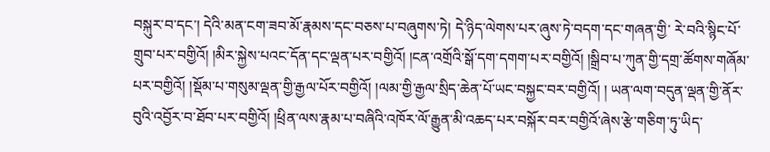བསྐུར་བ་དང་། དེའི་མན་ངག་ཟབ་མོ་རྣམས་དང་བཅས་པ་བཞུགས་ཏེ། དེ་ཉིད་ལེགས་པར་ཞུས་ཏེ་བདག་དང་གཞན་གྱི་ རེ་བའི་སྙིང་པོ་གྲུབ་པར་བགྱིའོ། །མིར་སྐྱེས་པའང་དོན་དང་ལྡན་པར་བགྱིའོ། །ངན་འགྲོའི་སྒོ་དག་དགག་པར་བགྱིའོ། །སྒྲིབ་པ་ཀུན་གྱི་དགྲ་ཚོགས་གཞོམ་པར་བགྱིའོ། །སྡོམ་པ་གསུམ་ལྡན་གྱི་རྒྱལ་པོར་བགྱིའོ། །ལམ་གྱི་རྒྱལ་སྲིད་ཆེན་པོ་ཡང་བསྐྱང་བར་བགྱིའོ། ། ཡན་ལག་བདུན་ལྡན་གྱི་ནོར་བུའི་འབྱོར་བ་ཐོབ་པར་བགྱིའོ། །ཕྲིན་ལས་རྣམ་པ་བཞིའི་འཁོར་ལོ་རྒྱུན་མི་འཆད་པར་བསྐོར་བར་བགྱིའོ་ཞེས་རྩེ་གཅིག་ཏུ་ཡིད་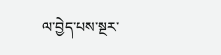ལ་བྱེད་པས་སྔར་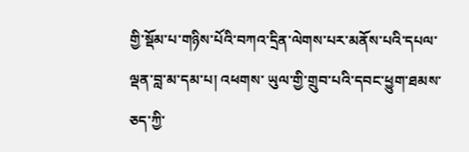གྱི་སྡོམ་པ་གཉིས་པོའི་བཀའ་དྲིན་ལེགས་པར་མནོས་པའི་དཔལ་ལྡན་བླ་མ་དམ་པ། འཕགས་ ཡུལ་གྱི་གྲུབ་པའི་དབང་ཕྱུག་ཐམས་ཅད་ཀྱི་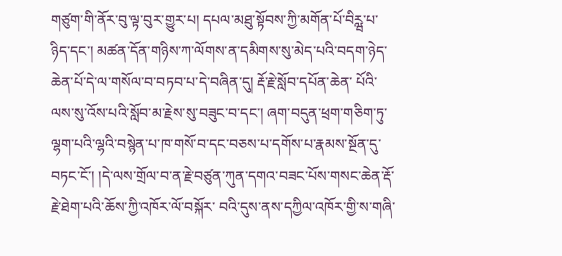གཙུག་གི་ནོར་བུ་ལྟ་བུར་གྱུར་པ། དཔལ་མཐུ་སྟོབས་ཀྱི་མགོན་པོ་བིཪྺ་པ་ཉིད་དང་། མཚན་དོན་གཉིས་ཀ་ལོགས་ན་དམིགས་སུ་མེད་པའི་བདག་ཉེད་ཆེན་པོ་དེ་ལ་གསོལ་བ་བཏབ་པ་དེ་བཞིན་དུ། རྡོ་རྗེ་སློབ་དཔོན་ཆེན་ པོའི་ལས་སུ་འོས་པའི་སློབ་མ་རྗེས་སུ་བཟུང་བ་དང་། ཞག་བདུན་ཕྲག་གཅིག་ཏུ་ལྷག་པའི་ལྷའི་བསྙེན་པ་ཁ་གསོ་བ་དང་བཅས་པ་དགོས་པ་རྣམས་སྔོན་དུ་བཏང་ངོ་། །དེ་ལས་གྲོལ་བ་ན་རྗེ་བཙུན་ཀུན་དགའ་བཟང་པོས་གསང་ཆེན་རྡོ་རྗེ་ཐེག་པའི་ཆོས་ཀྱི་འཁོར་ལོ་བསྐོར་ བའི་དུས་ནས་དཀྱིལ་འཁོར་གྱི་ས་གཞི་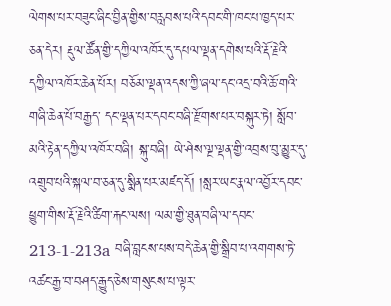ལེགས་པར་བཟུང་ཞིང་བྱིན་གྱིས་བརླབས་པའི་དབང་གི་ཁང་པ་ཁྱད་པར་ཅན་དེར། རྡུལ་ཚོན་གྱི་དཀྱིལ་འཁོར་དུ་དཔལ་ལྡན་དགེས་པའི་རྡོ་རྗེའི་དཀྱིལ་འཁོར་ཆེན་པོར། བཅོམ་ལྡན་འདས་ཀྱི་ཞལ་དང་འདྲ་བའི་ཆོ་གའི་གཞི་ཆེན་པོ་བརྒྱད་ དང་ལྡན་པར་དབང་བཞི་རྫོགས་པར་བསྐུར་ཏེ། སློབ་མའི་རྟེན་དཀྱིལ་འཁོར་བཞི། སྐུ་བཞི། ཡེ་ཤེས་ལྔ་ལྡན་གྱི་འབྲས་བུ་མྱུར་དུ་འགྲུབ་པའི་སྐལ་བ་ཅན་དུ་སྨིན་པར་མཛད་དོ། །སླར་ཡང་རྣལ་འབྱོར་དབང་ཕྱུག་གིས་རྡོ་རྗེའི་ཚིག་རྐང་ལས། ལམ་གྱི་ཐུན་བཞི་ལ་དབང་ 213-1-213a བཞི་བླངས་པས་བདེ་ཆེན་གྱི་སྒྲིབ་པ་འགགས་ཏེ་འཚང་རྒྱ་བ་བཤད་རྒྱུད་ཅེས་གསུངས་པ་ལྟར་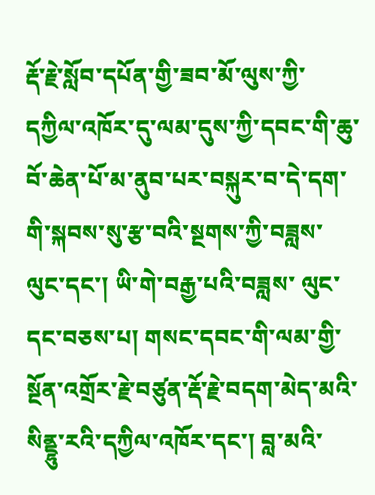རྡོ་རྗེ་སློབ་དཔོན་གྱི་ཟབ་མོ་ལུས་ཀྱི་དཀྱིལ་འཁོར་དུ་ལམ་དུས་ཀྱི་དབང་གི་ཆུ་བོ་ཆེན་པོ་མ་ནུབ་པར་བསྐུར་བ་དེ་དག་གི་སྐབས་སུ་རྩ་བའི་སྔགས་ཀྱི་བཟླས་ལུང་དང་། ཡི་གེ་བརྒྱ་པའི་བཟླས་ ལུང་དང་བཅས་པ། གསང་དབང་གི་ལམ་གྱི་སྔོན་འགྲོར་རྗེ་བཙུན་རྡོ་རྗེ་བདག་མེད་མའི་སིནྡྷུ་རའི་དཀྱིལ་འཁོར་དང་། བླ་མའི་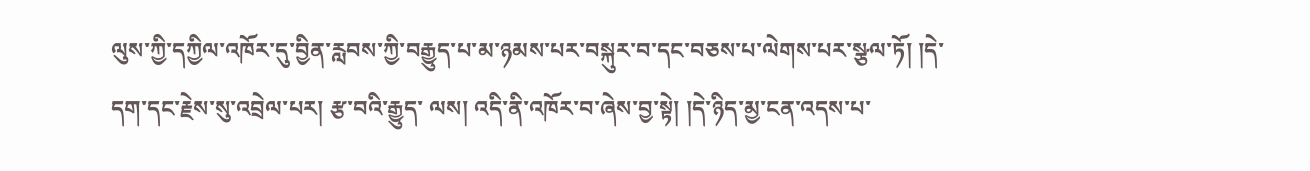ལུས་ཀྱི་དཀྱིལ་འཁོར་དུ་བྱིན་རླབས་ཀྱི་བརྒྱུད་པ་མ་ཉམས་པར་བསྐུར་བ་དང་བཅས་པ་ལེགས་པར་སྩལ་ཏོ། །དེ་དག་དང་རྗེས་སུ་འབྲེལ་པར། རྩ་བའི་རྒྱུད་ ལས། འདི་ནི་འཁོར་བ་ཞེས་བྱ་སྟེ། །དེ་ཉིད་མྱ་ངན་འདས་པ་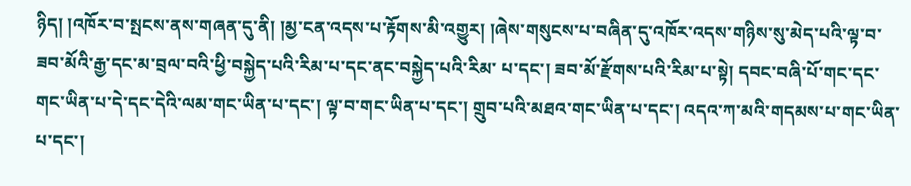ཉིད། །འཁོར་བ་སྤངས་ནས་གཞན་དུ་ནི། །མྱ་ངན་འདས་པ་རྟོགས་མི་འགྱུར། །ཞེས་གསུངས་པ་བཞིན་དུ་འཁོར་འདས་གཉིས་སུ་མེད་པའི་ལྟ་བ་ཟབ་མོའི་རྒྱ་དང་མ་བྲལ་བའི་ཕྱི་བསྐྱེད་པའི་རིམ་པ་དང་ནང་བསྐྱེད་པའི་རིམ་ པ་དང་། ཟབ་མོ་རྫོགས་པའི་རིམ་པ་སྟེ། དབང་བཞི་པོ་གང་དང་གང་ཡིན་པ་དེ་དང་དེའི་ལམ་གང་ཡིན་པ་དང་། ལྟ་བ་གང་ཡིན་པ་དང་། གྲུབ་པའི་མཐའ་གང་ཡིན་པ་དང་། འདའ་ཀ་མའི་གདམས་པ་གང་ཡིན་པ་དང་།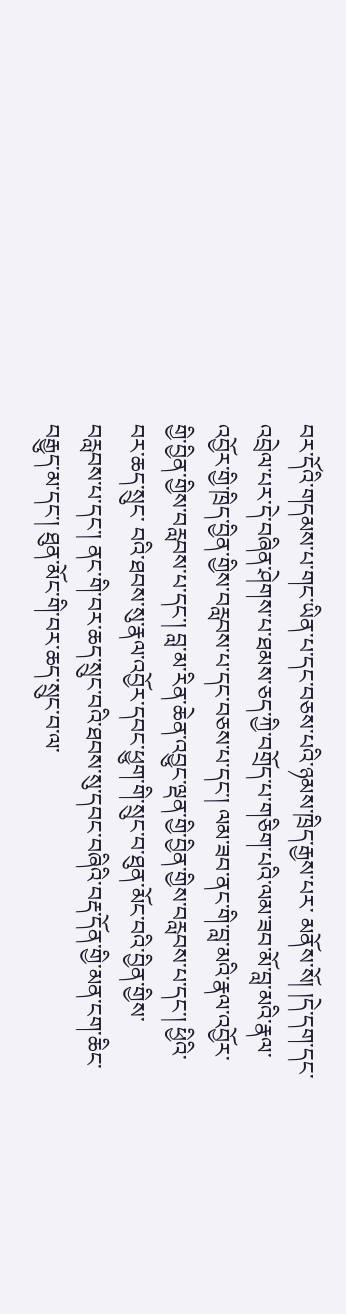བར་དོའི་གདམས་པ་གང་ཡིན་པ་དང་བཅས་པའི་ཉམས་ཁྲིད་རྒྱས་པར་ མནོས་སོ། །དེ་དག་དང་འབྲེལ་པར་དེ་བཞིན་ཤེགས་པ་ཐམས་ཅད་ཀྱི་བགྲོད་པ་གཅིག་པའི་ལམ་ཟབ་མོ་བླ་མའི་རྣལ་འབྱོར་གྱི་ཁྲིད་བྱིན་གྱིས་བརླབས་པ་དང་བཅས་པ་དང་། ལམ་ཟབ་ནང་གི་བླ་མའི་རྣལ་འབྱོར་གྱི་བྱིན་གྱིས་བརླབས་པ་དང་། བླ་མ་རིན་ཆེན་འབྱུང་ལྡན་གྱི་བྱིན་གྱིས་བརླབས་པ་དང་། ཕྱིའི་བར་ཆད་སྲུང་ བའི་ཐབས་སུ་རྣལ་འབྱོར་དབང་ཕྱུག་གི་སྲུང་བ་ཐུན་མོང་བའི་བྱིན་གྱིས་བརླབས་པ་དང་། ནང་གི་བར་ཆད་སྲུང་བའི་ཐབས་སུ་དབང་བཞིའི་བརྡ་དོན་གྱི་མན་ངག་ཆིང་བརྒྱུད་མ་དང་། ཐུན་མོང་གི་བར་ཆད་སྲུང་བ་ལ་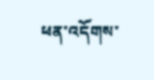ཕན་འདོགས་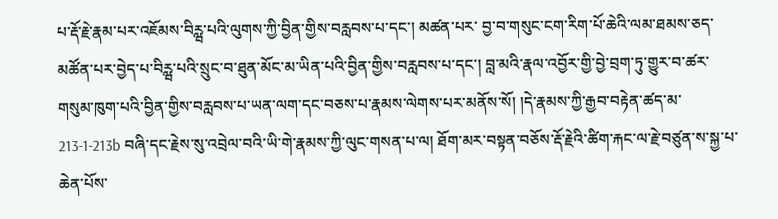པ་རྡོ་རྗེ་རྣམ་པར་འཇོམས་བིཪྺ་པའི་ལུགས་ཀྱི་བྱིན་གྱིས་བརླབས་པ་དང་། མཚན་པར་ བྱ་བ་གསུང་ངག་རིག་པོ་ཆེའི་ལམ་ཐམས་ཅད་མཚོན་པར་བྱེད་པ་བིཪྺ་པའི་སྲུང་བ་ཐུན་མོང་མ་ཡིན་པའི་བྱིན་གྱིས་བརླབས་པ་དང་། བླ་མའི་རྣལ་འབྱོར་གྱི་བྱེ་བྲག་ཏུ་གྱུར་བ་ཚར་གསུམ་ཁུག་པའི་བྱིན་གྱིས་བརླབས་པ་ཡན་ལག་དང་བཅས་པ་རྣམས་ལེགས་པར་མནོས་སོ། །དེ་རྣམས་ཀྱི་རྒྱབ་བརྟེན་ཚད་མ་ 213-1-213b བཞི་དང་རྗེས་སུ་འབྲེལ་བའི་ཡི་གེ་རྣམས་ཀྱི་ལུང་གསན་པ་ལ། ཐོག་མར་བསྟན་བཅོས་རྡོ་རྗེའི་ཚིག་རྐང་ལ་རྗེ་བཙུན་ས་སྐྱ་པ་ཆེན་པོས་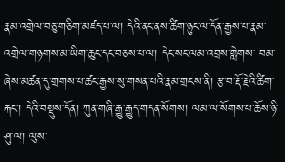རྣམ་འགྲེལ་བཅུ་གཅིག་མཛད་པ་ལ། དེའི་ནང་ནས་ཚིག་ཉུང་ལ་དོན་རྒྱས་པ་རྣམ་འགྲེལ་གཉགས་མ་ཡིག་ཆུང་དང་བཅས་པ་ལ། དེང་སང་ལམ་འབྲས་གླེགས་ བམ་ཞེས་མཚན་དུ་གྲགས་པ་ཚང་རྒྱས་སུ་གསན་པའི་རྣམ་གྲངས་ནི། རྩ་བ་རྡོ་རྗེའི་ཚིག་རྐང་། དེའི་བསྡུས་དོན། ཀུན་གཞི་རྒྱུ་རྒྱུད་གདན་སོགས། ལམ་ལ་སོགས་པ་ཆོས་ཉི་ཤུ་ལ། ལུས་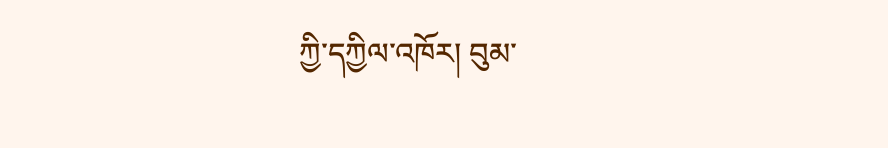ཀྱི་དཀྱིལ་འཁོར། བུམ་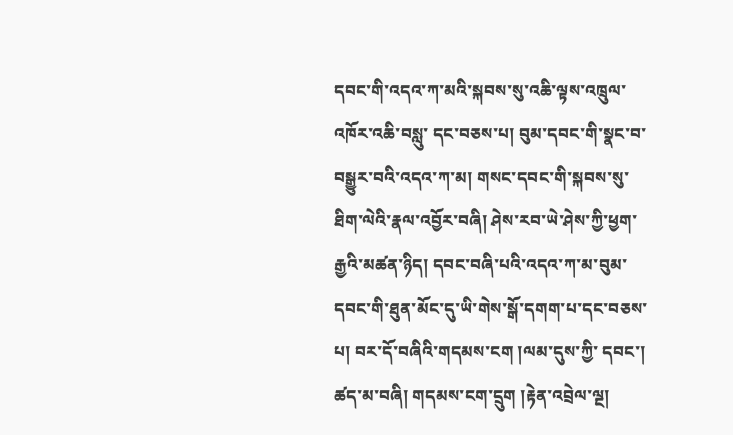དབང་གི་འདའ་ཀ་མའི་སྐབས་སུ་འཆི་ལྟས་འཁྲུལ་འཁོར་འཆི་བསླུ་ དང་བཅས་པ། བུམ་དབང་གི་སྣང་བ་བསྒྱུར་བའི་འདའ་ཀ་མ། གསང་དབང་གི་སྐབས་སུ་ཐིག་ལེའི་རྣལ་འབྱོར་བཞི། ཤེས་རབ་ཡེ་ཤེས་ཀྱི་ཕྱག་རྒྱའི་མཚན་ཉིད། དབང་བཞི་པའི་འདའ་ཀ་མ་བུམ་དབང་གི་ཐུན་མོང་དུ་ཡི་གེས་སྒོ་དགག་པ་དང་བཅས་པ། བར་དོ་བཞིའི་གདམས་ངག །ལམ་དུས་ཀྱི་ དབང་། ཚད་མ་བཞི། གདམས་ངག་དྲུག །རྟེན་འབྲེལ་ལྔ།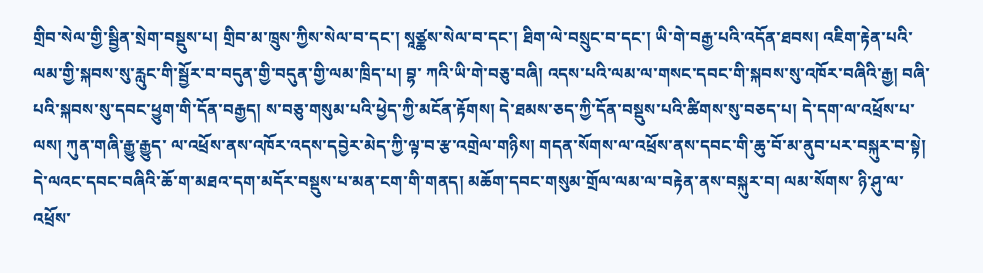གྲིབ་སེལ་གྱི་སྦྱིན་སྲེག་བསྡུས་པ། གྲིབ་མ་ཁྲུས་ཀྱིས་སེལ་བ་དང་། སཱཙྪས་སེལ་བ་དང་། ཐིག་ལེ་བསྲུང་བ་དང་། ཡི་གེ་བརྒྱ་པའི་འདོན་ཐབས། འཇིག་རྟེན་པའི་ལམ་གྱི་སྐབས་སུ་རླུང་གི་སྦྱོར་བ་བདུན་གྱི་བདུན་གྱི་ལམ་ཁྲིད་པ། བྷ་ ཀའི་ཡི་གེ་བཅུ་བཞི། འདས་པའི་ལམ་ལ་གསང་དབང་གི་སྐབས་སུ་འཁོར་བཞིའི་རྒྱ། བཞི་པའི་སྐབས་སུ་དབང་ཕྱུག་གི་དོན་བརྒྱད། ས་བཅུ་གསུམ་པའི་ཕྱེད་ཀྱི་མངོན་རྟོགས། དེ་ཐམས་ཅད་ཀྱི་དོན་བསྡུས་པའི་ཚིགས་སུ་བཅད་པ། དེ་དག་ལ་འཕྲོས་པ་ལས། ཀུན་གཞི་རྒྱུ་རྒྱུད་ ལ་འཕྲོས་ནས་འཁོར་འདས་དབྱེར་མེད་ཀྱི་ལྟ་བ་རྩ་འགྲེལ་གཉིས། གདན་སོགས་ལ་འཕྲོས་ནས་དབང་གི་ཆུ་བོ་མ་ནུབ་པར་བསྐུར་བ་སྟེ། དེ་ལའང་དབང་བཞིའི་ཆོ་ག་མཐའ་དག་མདོར་བསྡུས་པ་མན་ངག་གི་གནད། མཆོག་དབང་གསུམ་གྲོལ་ལམ་ལ་བརྟེན་ནས་བསྐུར་བ། ལམ་སོགས་ ཉི་ཤུ་ལ་འཕྲོས་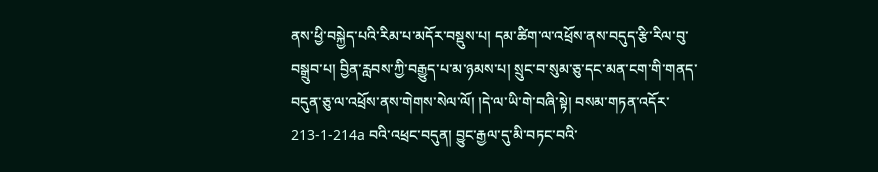ནས་ཕྱི་བསྐྱེད་པའི་རིམ་པ་མདོར་བསྡུས་པ། དམ་ཚིག་ལ་འཕྲོས་ནས་བདུད་རྩི་རིལ་བུ་བསྒྲུབ་པ། བྱིན་རླབས་ཀྱི་བརྒྱུད་པ་མ་ཉམས་པ། སྲུང་བ་སུམ་ཅུ་དང་མན་ངག་གི་གནད་བདུན་ཅུ་ལ་འཕྲོས་ནས་གེགས་སེལ་ལོ། །དེ་ལ་ཡི་གེ་བཞི་སྟེ། བསམ་གཏན་འདོར་ 213-1-214a བའི་འཕྲང་བདུན། བྱུང་རྒྱལ་དུ་མི་བཏང་བའི་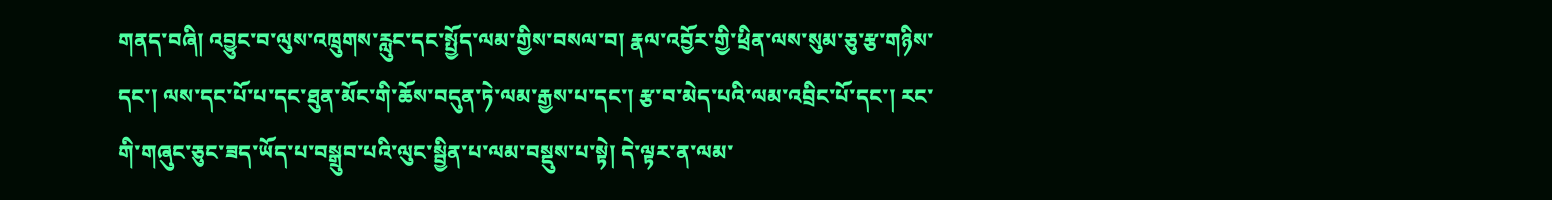གནད་བཞི། འབྱུང་བ་ལུས་འཁྲུགས་རླུང་དང་སྤྱོད་ལམ་གྱིས་བསལ་བ། རྣལ་འབྱོར་གྱི་ཕྲིན་ལས་སུམ་ཅུ་རྩ་གཉིས་དང་། ལས་དང་པོ་པ་དང་ཐུན་མོང་གི་ཆོས་བདུན་ཏེ་ལམ་རྒྱས་པ་དང་། རྩ་བ་མེད་པའི་ལམ་འབྲིང་པོ་དང་། རང་གི་གཞུང་ཅུང་ཟད་ཡོད་པ་བསྒྲུབ་པའི་ལུང་སྦྱིན་པ་ལམ་བསྡུས་པ་སྟེ། དེ་ལྟར་ན་ལམ་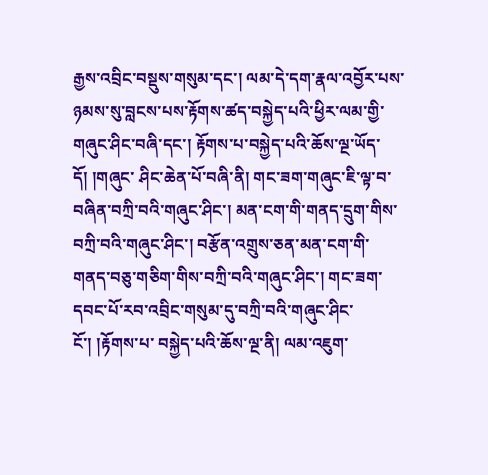རྒྱས་འབྲིང་བསྡུས་གསུམ་དང་། ལམ་དེ་དག་རྣལ་འབྱོར་པས་ཉམས་སུ་བླངས་པས་རྟོགས་ཚད་བསྐྱེད་པའི་ཕྱིར་ལམ་གྱི་གཞུང་ཤིང་བཞི་དང་། རྟོགས་པ་བསྐྱེད་པའི་ཆོས་ལྔ་ཡོད་དོ། །གཞུང་ ཤིང་ཆེན་པོ་བཞི་ནི། གང་ཟག་གཞུང་ཇི་ལྟ་བ་བཞིན་བཀྲི་བའི་གཞུང་ཤིང་། མན་ངག་གི་གནད་དྲུག་གིས་བཀྲི་བའི་གཞུང་ཤིང་། བརྩོན་འགྲུས་ཅན་མན་ངག་གི་གནད་བཅུ་གཅིག་གིས་བཀྲི་བའི་གཞུང་ཤིང་། གང་ཟག་དབང་པོ་རབ་འབྲིང་གསུམ་དུ་བཀྲི་བའི་གཞུང་ཤིང་ངོ་། །རྟོགས་པ་ བསྐྱེད་པའི་ཆོས་ལྔ་ནི། ལམ་འཇུག་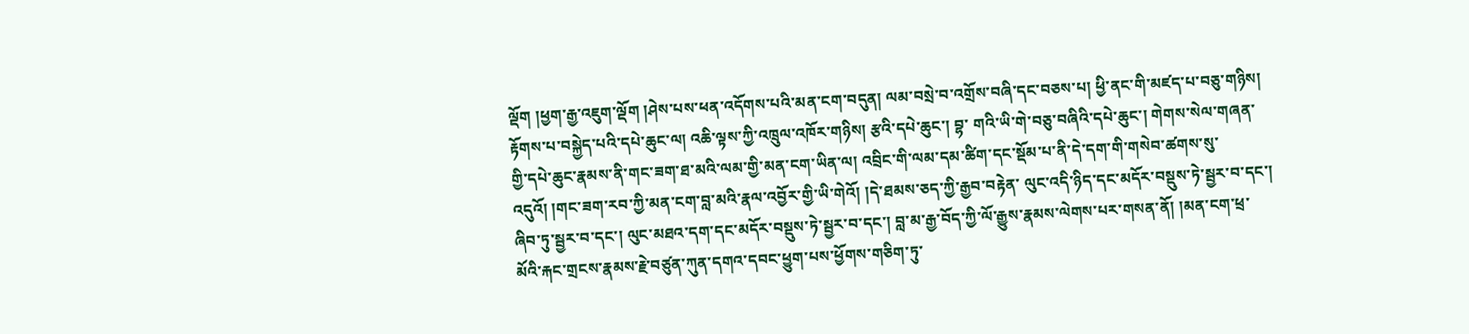ལྡོག །ཕྱག་རྒྱ་འཇུག་ལྡོག །ཤེས་པས་ཕན་འདོགས་པའི་མན་ངག་བདུན། ལམ་བསྲེ་བ་འགྲོས་བཞི་དང་བཅས་པ། ཕྱི་ནང་གི་མཛད་པ་བཅུ་གཉིས། རྟོགས་པ་བསྐྱེད་པའི་དཔེ་ཆུང་ལ། འཆི་ལྟས་ཀྱི་འཁྲུལ་འཁོར་གཉིས། རྩའི་དཔེ་ཆུང་། བྷ་ གའི་ཡི་གེ་བཅུ་བཞིའི་དཔེ་ཆུང་། གེགས་སེལ་གཞན་གྱི་དཔེ་ཆུང་རྣམས་ནི་གང་ཟག་ཐ་མའི་ལམ་གྱི་མན་ངག་ཡིན་ལ། འབྲིང་གི་ལམ་དམ་ཚིག་དང་སྡོམ་པ་ནི་དེ་དག་གི་གསེབ་ཚགས་སུ་འདུའོ། །གང་ཟག་རབ་ཀྱི་མན་ངག་བླ་མའི་རྣལ་འབྱོར་གྱི་ཡི་གེའོ། །དེ་ཐམས་ཅད་ཀྱི་རྒྱབ་བརྟེན་ ལུང་འདི་ཉིད་དང་མདོར་བསྡུས་ཏེ་སྦྱར་བ་དང་། ཞིབ་ཏུ་སྦྱར་བ་དང་། ལུང་མཐའ་དག་དང་མདོར་བསྡུས་ཏེ་སྦྱར་བ་དང་། བླ་མ་རྒྱ་བོད་ཀྱི་ལོ་རྒྱུས་རྣམས་ལེགས་པར་གསན་ནོ། །མན་ངག་ཕྲ་མོའི་རྐང་གྲངས་རྣམས་རྗེ་བཙུན་ཀུན་དགའ་དབང་ཕྱུག་པས་ཕྱོགས་གཅིག་ཏུ་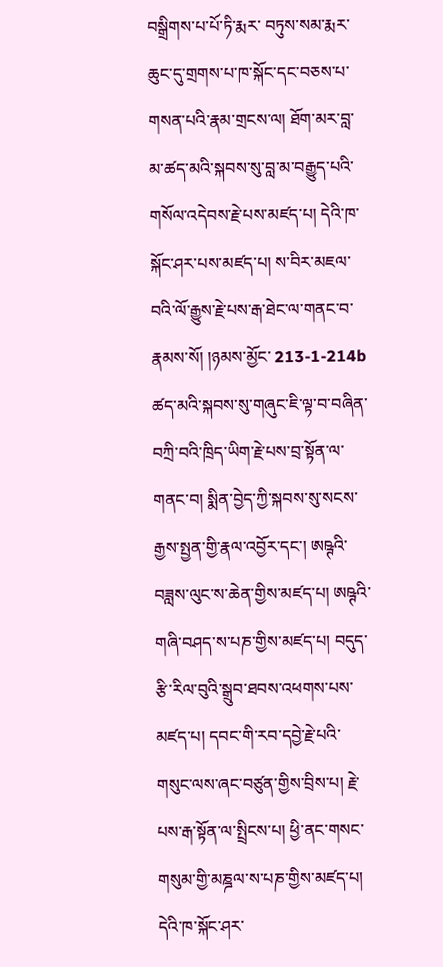བསྒྲིགས་པ་པོ་ཏི་རྨར་ བཏུས་སམ་རྨར་ཆུང་དུ་གྲགས་པ་ཁ་སྐོང་དང་བཅས་པ་གསན་པའི་རྣམ་གྲངས་ལ། ཐོག་མར་བླ་མ་ཚད་མའི་སྐབས་སུ་བླ་མ་བརྒྱུད་པའི་གསོལ་འདེབས་རྗེ་པས་མཛད་པ། དེའི་ཁ་སྐོང་ཤར་པས་མཛད་པ། ས་བིར་མཇལ་བའི་ལོ་རྒྱུས་རྗེ་པས་རྒ་ཐེང་ལ་གནང་བ་རྣམས་སོ། །ཉམས་མྱོང་ 213-1-214b ཚད་མའི་སྐབས་སུ་གཞུང་ཇི་ལྟ་བ་བཞིན་བཀྲི་བའི་ཁྲིད་ཡིག་རྗེ་པས་བྲ་སྟོན་ལ་གནང་བ། སྨིན་བྱེད་ཀྱི་སྐབས་སུ་སངས་རྒྱས་སྤྱན་གྱི་རྣལ་འབྱོར་དང་། ཨཥྚའི་བཟླས་ལུང་ས་ཆེན་གྱིས་མཛད་པ། ཨཥྚའི་གཞི་བཤད་ས་པཎ་གྱིས་མཛད་པ། བདུད་རྩི་རིལ་བུའི་སྒྲུབ་ཐབས་འཕགས་པས་ མཛད་པ། དབང་གི་རབ་དབྱེ་རྗེ་པའི་གསུང་ལས་ཞང་བཙུན་གྱིས་བྲིས་པ། རྗེ་པས་རྒ་སྟོན་ལ་སྤྲིངས་པ། ཕྱི་ནང་གསང་གསུམ་གྱི་མཎྜལ་ས་པཎ་གྱིས་མཛད་པ། དེའི་ཁ་སྐོང་ཤར་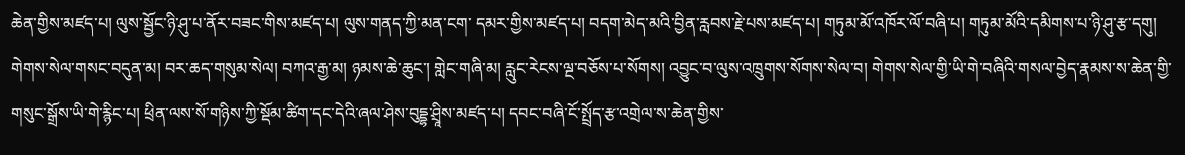ཆེན་གྱིས་མཛད་པ། ལུས་སྦྱོང་ཉི་ཤུ་པ་ནོར་བཟང་གིས་མཛད་པ། ལུས་གནད་ཀྱི་མན་ངག་ དམར་གྱིས་མཛད་པ། བདག་མེད་མའི་བྱིན་རླབས་རྗེ་པས་མཛད་པ། གཏུམ་མོ་འཁོར་ལོ་བཞི་པ། གཏུམ་མོའི་དམིགས་པ་ཉི་ཤུ་རྩ་དགུ། གེགས་སེལ་གསང་བདུན་མ། བར་ཆད་གསུམ་སེལ། བཀའ་རྒྱ་མ། ཉམས་ཆེ་ཆུང་། གླེང་གཞི་མ། རླུང་རེངས་ལྔ་བཅོས་པ་སོགས། འབྱུང་བ་ལུས་འཁྲུགས་སོགས་སེལ་བ། གེགས་སེལ་གྱི་ཡི་གེ་བཞིའི་གསལ་བྱེད་རྣམས་ས་ཆེན་གྱི་གསུང་སྒྲོས་ཡི་གེ་རྙིང་པ། ཕྲིན་ལས་སོ་གཉིས་ཀྱི་སྡོམ་ཚིག་དང་དེའི་ཞལ་ཤེས་བུདྡྷ་ཤྲཱིས་མཛད་པ། དབང་བཞི་ངོ་སྤྲོད་རྩ་འགྲེལ་ས་ཆེན་གྱིས་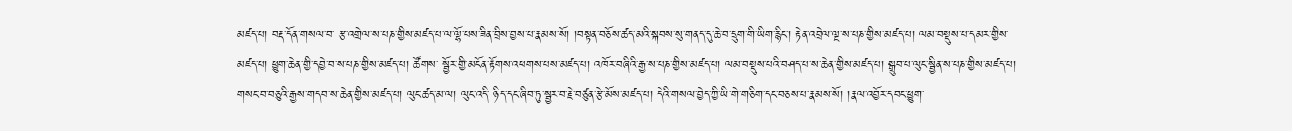མཛད་པ། བརྡ་དོན་གསལ་བ་ རྩ་འགྲེལ་ས་པཎ་གྱིས་མཛད་པ་ལ་ལྷོ་པས་ཟིན་བྲིས་བྱས་པ་རྣམས་སོ། །བསྟན་བཅོས་ཚད་མའི་སྐབས་སུ་གནད་དུ་ཆེ་བ་དྲུག་གི་ཡིག་རྙིང་། རྟེན་འབྲེལ་ལྔ་ས་པཎ་གྱིས་མཛད་པ། ལམ་བསྡུས་པ་དམར་གྱིས་མཛད་པ། ཕྱུག་ཆེན་གྱི་དབྱེ་བ་ས་པཎ་གྱིས་མཛད་པ། ཚོགས་ སྦྱོར་གྱི་མངོན་རྟོགས་འཕགས་པས་མཛད་པ། འཁོར་བཞིའི་རྒྱ་ས་པཎ་གྱིས་མཛད་པ། ལམ་བསྡུས་པའི་བཤད་པ་ས་ཆེན་གྱིས་མཛད་པ། སྒྲུབ་པ་ལུང་སྦྱིན་ས་པཎ་གྱིས་མཛད་པ། གསང་བ་བཅུའི་རྒྱས་གདབ་ས་ཆེན་གྱིས་མཛད་པ། ལུང་ཚད་མ་ལ། ལུང་འདི་ ཉིད་དང་ཞིབ་ཏུ་སྦྱར་བ་རྗེ་བཙུན་རྩེ་མོས་མཛད་པ། དེའི་གསལ་བྱེད་ཀྱི་ཡི་གེ་གཅིག་དང་བཅས་པ་རྣམས་སོ། །རྣལ་འབྱོར་དབང་ཕྱུག་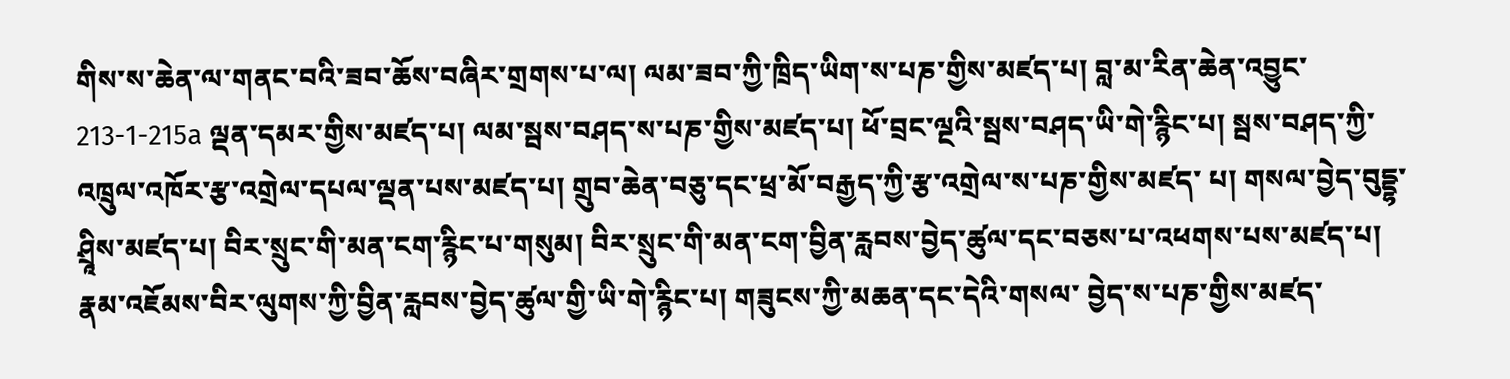གིས་ས་ཆེན་ལ་གནང་བའི་ཟབ་ཆོས་བཞིར་གྲགས་པ་ལ། ལམ་ཟབ་ཀྱི་ཁྲིད་ཡིག་ས་པཎ་གྱིས་མཛད་པ། བླ་མ་རིན་ཆེན་འབྱུང་ 213-1-215a ལྡན་དམར་གྱིས་མཛད་པ། ལམ་སྦས་བཤད་ས་པཎ་གྱིས་མཛད་པ། ཕོ་བྲང་ལྔའི་སྦས་བཤད་ཡི་གེ་རྙིང་པ། སྦས་བཤད་ཀྱི་འཁྲུལ་འཁོར་རྩ་འགྲེལ་དཔལ་ལྡན་པས་མཛད་པ། གྲུབ་ཆེན་བཅུ་དང་ཕྲ་མོ་བརྒྱད་ཀྱི་རྩ་འགྲེལ་ས་པཎ་གྱིས་མཛད་ པ། གསལ་བྱེད་བུདྡྷ་ཤྲཱིས་མཛད་པ། བིར་སྲུང་གི་མན་ངག་རྙིང་པ་གསུམ། བིར་སྲུང་གི་མན་ངག་བྱིན་རླབས་བྱེད་ཚུལ་དང་བཅས་པ་འཕགས་པས་མཛད་པ། རྣམ་འཇོམས་བིར་ལུགས་ཀྱི་བྱིན་རླབས་བྱེད་ཚུལ་གྱི་ཡི་གེ་རྙིང་པ། གཟུངས་ཀྱི་མཆན་དང་དེའི་གསལ་ བྱེད་ས་པཎ་གྱིས་མཛད་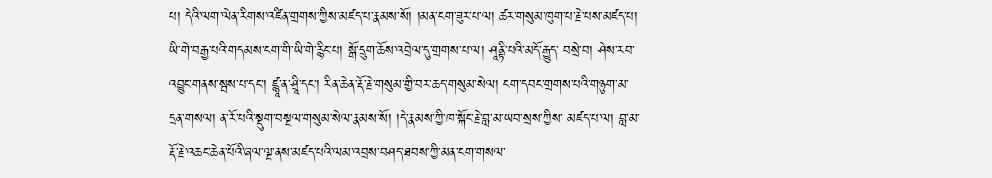པ། དེའི་ལག་ལེན་རིགས་འཛིན་གྲགས་ཀྱིས་མཛད་པ་རྣམས་སོ། །མན་ངག་ཟུར་པ་ལ། ཚར་གསུམ་ཁུག་པ་རྗེ་པས་མཛད་པ། ཡི་གེ་བརྒྱ་པའི་གདམས་ངག་གི་ཡི་གེ་རྙིང་པ། སྒོ་དྲུག་ཆོས་འབྲེལ་དུ་གྲགས་པ་ལ། ཤཱནྟི་པའི་མདོ་རྒྱུད་ བསྲེ་བ། ཤེས་རབ་འབྱུང་གནས་སྦས་པ་དང་། ཛྙཱ་ན་ཤྲཱི་དང་། རིན་ཆེན་རྡོ་རྗེ་གསུམ་གྱི་བར་ཆད་གསུམ་སེལ། ངག་དབང་གྲགས་པའི་གཉུག་མ་དྲན་གསལ། ན་རོ་པའི་སྡུག་བསྔལ་གསུམ་སེལ་རྣམས་སོ། །དེ་རྣམས་ཀྱི་ཁ་སྐོང་རྗེ་བླ་མ་ཡབ་སྲས་ཀྱིས་ མཛད་པ་ལ། བླ་མ་རྡོ་རྗེ་འཆང་ཆེན་པོའི་ཞལ་ལྔ་ནས་མཛད་པའི་ལམ་འབྲས་བཤད་ཐབས་ཀྱི་མན་ངག་གསལ་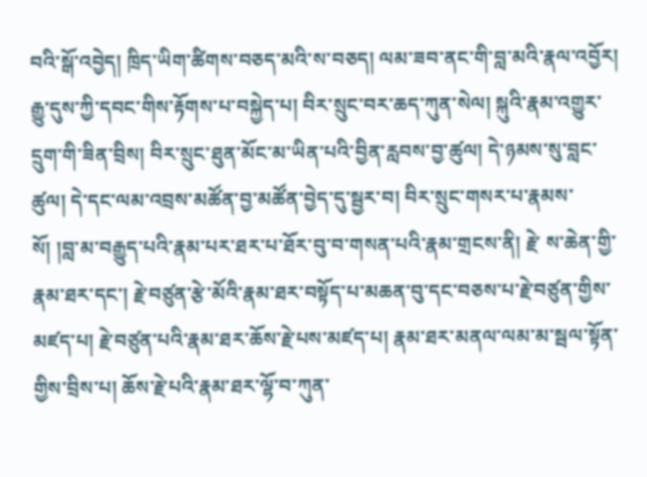བའི་སྒོ་འབྱེད། ཁྲིད་ཡིག་ཚིགས་བཅད་མའི་ས་བཅད། ལམ་ཟབ་ནང་གི་བླ་མའི་རྣལ་འབྱོར། རྒྱུ་དུས་ཀྱི་དབང་གིས་རྟོགས་པ་བསྐྱེད་པ། བིར་སྲུང་བར་ཆད་ཀུན་སེལ། སྐུའི་རྣམ་འགྱུར་དྲུག་གི་ཟིན་བྲིས། བིར་སྲུང་ཐུན་མོང་མ་ཡིན་པའི་བྱིན་རླབས་བྱ་ཚུལ། དེ་ཉམས་སུ་བླང་ཚུལ། དེ་དང་ལམ་འབྲས་མཚོན་བྱ་མཚོན་བྱེད་དུ་སྦྱར་བ། བིར་སྲུང་གསར་པ་རྣམས་སོ། །བླ་མ་བརྒྱུད་པའི་རྣམ་པར་ཐར་པ་ཐོར་བུ་བ་གསན་པའི་རྣམ་གྲངས་ནི། རྗེ་ ས་ཆེན་གྱི་རྣམ་ཐར་དང་། རྗེ་བཙུན་རྩེ་མོའི་རྣམ་ཐར་བསྟོད་པ་མཆན་བུ་དང་བཅས་པ་རྗེ་བཙུན་གྱིས་མཛད་པ། རྗེ་བཙུན་པའི་རྣམ་ཐར་ཆོས་རྗེ་པས་མཛད་པ། རྣམ་ཐར་མནལ་ལམ་མ་སྦལ་སྟོན་གྱིས་བྲིས་པ། ཆོས་རྗེ་པའི་རྣམ་ཐར་ལྷོ་བ་ཀུན་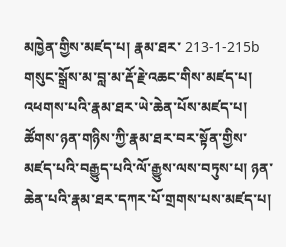མཁྱེན་གྱིས་མཛད་པ། རྣམ་ཐར་ 213-1-215b གསུང་སྒྲོས་མ་བླ་མ་རྡོ་རྗེ་འཆང་གིས་མཛད་པ། འཕགས་པའི་རྣམ་ཐར་ཡེ་ཆེན་པོས་མཛད་པ། ཚོགས་ཉན་གཉིས་ཀྱི་རྣམ་ཐར་བར་སྟོན་གྱིས་མཛད་པའི་བརྒྱུད་པའི་ལོ་རྒྱུས་ལས་བཏུས་པ། ཉན་ཆེན་པའི་རྣམ་ཐར་དཀར་པོ་གྲགས་པས་མཛད་པ།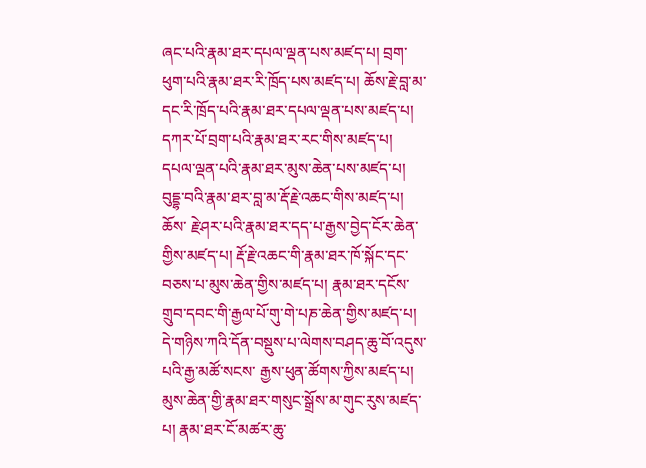ཞང་པའི་རྣམ་ཐར་དཔལ་ལྡན་པས་མཛད་པ། བྲག་ཕུག་པའི་རྣམ་ཐར་རི་ཁྲོད་པས་མཛད་པ། ཆོས་རྗེ་བླ་མ་དང་རི་ཁྲོད་པའི་རྣམ་ཐར་དཔལ་ལྡན་པས་མཛད་པ། དཀར་པོ་བྲག་པའི་རྣམ་ཐར་རང་གིས་མཛད་པ། དཔལ་ལྡན་པའི་རྣམ་ཐར་མུས་ཆེན་པས་མཛད་པ། བུདྡྷ་བའི་རྣམ་ཐར་བླ་མ་རྡོ་རྗེ་འཆང་གིས་མཛད་པ། ཆོས་ རྗེ་ཤར་པའི་རྣམ་ཐར་དད་པ་རྒྱས་བྱེད་ངོར་ཆེན་གྱིས་མཛད་པ། རྡོ་རྗེ་འཆང་གི་རྣམ་ཐར་ཁོ་སྐོང་དང་བཅས་པ་མུས་ཆེན་གྱིས་མཛད་པ། རྣམ་ཐར་དངོས་གྲུབ་དབང་གི་རྒྱལ་པོ་གུ་གེ་པཎ་ཆེན་གྱིས་མཛད་པ། དེ་གཉིས་ཀའི་དོན་བསྡུས་པ་ལེགས་བཤད་ཆུ་བོ་འདུས་པའི་རྒྱ་མཚོ་སངས་ རྒྱས་ཕུན་ཚོགས་ཀྱིས་མཛད་པ། མུས་ཆེན་གྱི་རྣམ་ཐར་གསུང་སྒྲོས་མ་གུང་རུས་མཛད་པ། རྣམ་ཐར་ངོ་མཚར་ཆུ་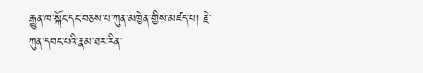རྒྱུན་ཁ་སྐོང་དང་བཅས་པ་ཀུན་མཁྱེན་གྱིས་མཛད་པ། རྗེ་ཀུན་དབང་པའི་རྣམ་ཐར་རིན་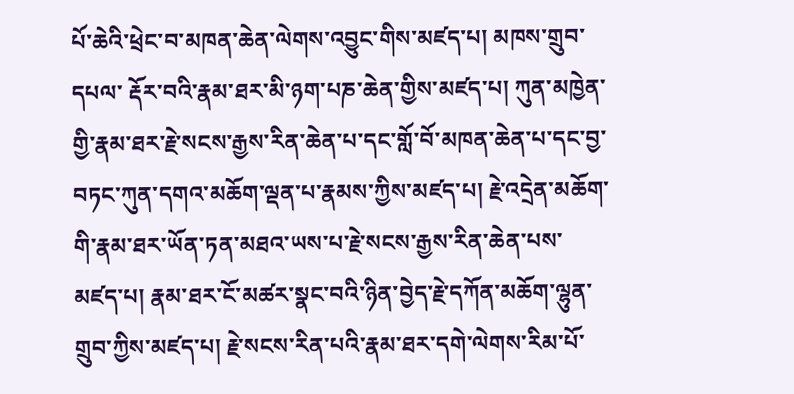པོ་ཆེའི་ཕྲེང་བ་མཁན་ཆེན་ལེགས་འབྱུང་གིས་མཛད་པ། མཁས་གྲུབ་དཔལ་ རྡོར་བའི་རྣམ་ཐར་མི་ཉག་པཎ་ཆེན་གྱིས་མཛད་པ། ཀུན་མཁྱེན་གྱི་རྣམ་ཐར་རྗེ་སངས་རྒྱས་རིན་ཆེན་པ་དང་གློ་བོ་མཁན་ཆེན་པ་དང་བྱ་བཏང་ཀུན་དགའ་མཆོག་ལྡན་པ་རྣམས་ཀྱིས་མཛད་པ། རྗེ་འདྲེན་མཆོག་གི་རྣམ་ཐར་ཡོན་ཏན་མཐའ་ཡས་པ་རྗེ་སངས་རྒྱས་རིན་ཆེན་པས་མཛད་པ། རྣམ་ཐར་ངོ་མཚར་སྣང་བའི་ཉིན་བྱེད་རྗེ་དཀོན་མཆོག་ལྷུན་གྲུབ་ཀྱིས་མཛད་པ། རྗེ་སངས་རིན་པའི་རྣམ་ཐར་དགེ་ལེགས་རིམ་པོ་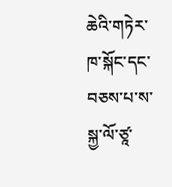ཆེའི་གཏེར་ཁ་སྐོང་དང་བཅས་པ་ས་སྐྱ་ལོ་ཙཱ་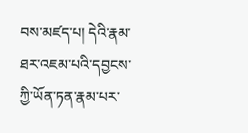བས་མཛད་པ། དེའི་རྣམ་ཐར་འཇམ་པའི་དབྱངས་ཀྱི་ཡོན་ཏན་རྣམ་པར་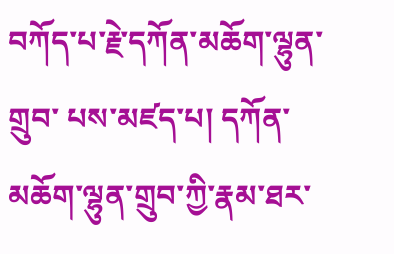བཀོད་པ་རྗེ་དཀོན་མཆོག་ལྷུན་གྲུབ་ པས་མཛད་པ། དཀོན་མཆོག་ལྷུན་གྲུབ་ཀྱི་རྣམ་ཐར་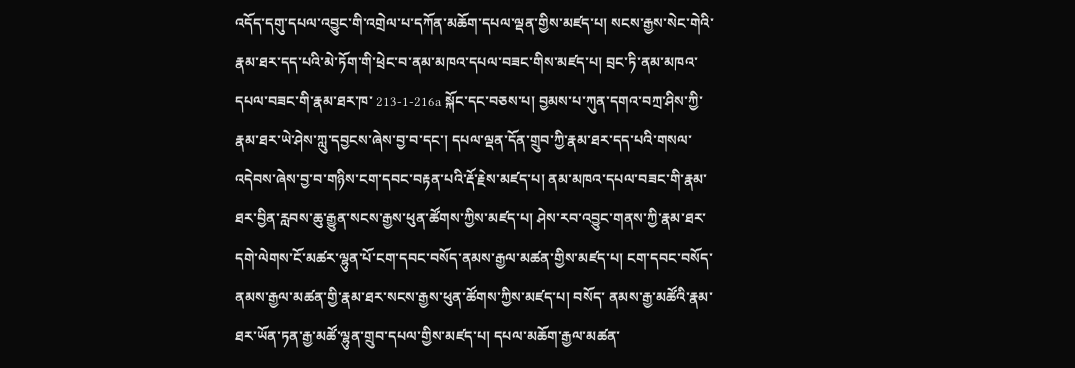འདོད་དགུ་དཔལ་འབྱུང་གི་འགྲེལ་པ་དཀོན་མཆོག་དཔལ་ལྡན་གྱིས་མཛད་པ། སངས་རྒྱས་སེང་གེའི་རྣམ་ཐར་དད་པའི་མེ་ཏོག་གི་ཕྲེང་བ་ནམ་མཁའ་དཔལ་བཟང་གིས་མཛད་པ། བྲང་ཏི་ནམ་མཁའ་དཔལ་བཟང་གི་རྣམ་ཐར་ཁ་ 213-1-216a སྐོང་དང་བཅས་པ། བྱམས་པ་ཀུན་དགའ་བཀྲ་ཤིས་ཀྱི་རྣམ་ཐར་ཡེ་ཤེས་ཀླུ་དབྱངས་ཞེས་བྱ་བ་དང་། དཔལ་ལྡན་དོན་གྲུབ་ཀྱི་རྣམ་ཐར་དད་པའི་གསལ་འདེབས་ཞེས་བྱ་བ་གཉིས་ངག་དབང་བརྟན་པའི་རྡོ་རྗེས་མཛད་པ། ནམ་མཁའ་དཔལ་བཟང་གི་རྣམ་ ཐར་བྱིན་རླབས་ཆུ་རྒྱུན་སངས་རྒྱས་ཕུན་ཚོགས་ཀྱིས་མཛད་པ། ཤེས་རབ་འབྱུང་གནས་ཀྱི་རྣམ་ཐར་དགེ་ལེགས་ངོ་མཚར་ལྷུན་པོ་ངག་དབང་བསོད་ནམས་རྒྱལ་མཚན་གྱིས་མཛད་པ། ངག་དབང་བསོད་ནམས་རྒྱལ་མཚན་གྱི་རྣམ་ཐར་སངས་རྒྱས་ཕུན་ཚོགས་ཀྱིས་མཛད་པ། བསོད་ ནམས་རྒྱ་མཚོའི་རྣམ་ཐར་ཡོན་ཏན་རྒྱ་མཚོ་ལྷུན་གྲུབ་དཔལ་གྱིས་མཛད་པ། དཔལ་མཆོག་རྒྱལ་མཚན་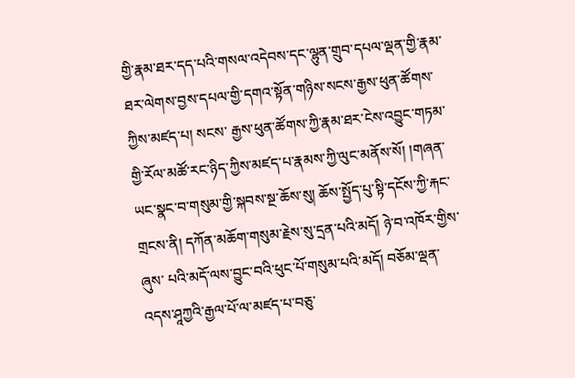གྱི་རྣམ་ཐར་དད་པའི་གསལ་འདེབས་དང་ལྷུན་གྲུབ་དཔལ་ལྡན་གྱི་རྣམ་ཐར་ལེགས་བྱས་དཔལ་གྱི་དགའ་སྟོན་གཉིས་སངས་རྒྱས་ཕུན་ཚོགས་ཀྱིས་མཛད་པ། སངས་ རྒྱས་ཕུན་ཚོགས་ཀྱི་རྣམ་ཐར་ངེས་འབྱུང་གཏམ་གྱི་རོལ་མཚོ་རང་ཉིད་ཀྱིས་མཛད་པ་རྣམས་ཀྱི་ལུང་མནོས་སོ། །གཞན་ཡང་སྣང་བ་གསུམ་གྱི་སྐབས་སྔ་ཆོས་སུ། ཆོས་སྤྱོད་པུ་སྟི་དངོས་ཀྱི་རྐང་གྲངས་ནི། དཀོན་མཆོག་གསུམ་རྗེས་སུ་དྲན་པའི་མདོ། ཉེ་བ་འཁོར་གྱིས་ཞུས་ པའི་མདོ་ལས་བྱུང་བའི་ཕུང་པོ་གསུམ་པའི་མདོ། བཅོམ་ལྡན་འདས་ཤཱཀྱའི་རྒྱལ་པོ་ལ་མཛད་པ་བཅུ་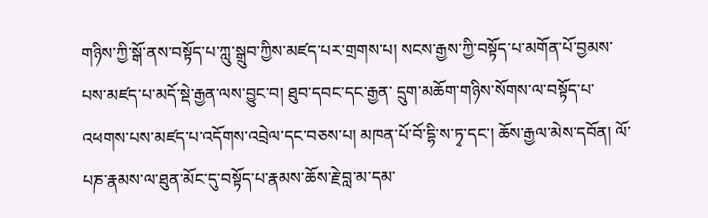གཉིས་ཀྱི་སྒོ་ནས་བསྟོད་པ་ཀླུ་སྒྲུབ་ཀྱིས་མཛད་པར་གྲགས་པ། སངས་རྒྱས་ཀྱི་བསྟོད་པ་མགོན་པོ་བྱམས་པས་མཛད་པ་མདོ་སྡེ་རྒྱན་ལས་བྱུང་བ། ཐུབ་དབང་དང་རྒྱན་ དྲུག་མཆོག་གཉིས་སོགས་ལ་བསྟོད་པ་འཕགས་པས་མཛད་པ་འདོགས་འབྲེལ་དང་བཅས་པ། མཁན་པོ་བོ་དྷི་ས་ཏྭ་དང་། ཆོས་རྒྱལ་མེས་དབོན། ལོ་པཎ་རྣམས་ལ་ཐུན་མོང་དུ་བསྟོད་པ་རྣམས་ཆོས་རྗེ་བླ་མ་དམ་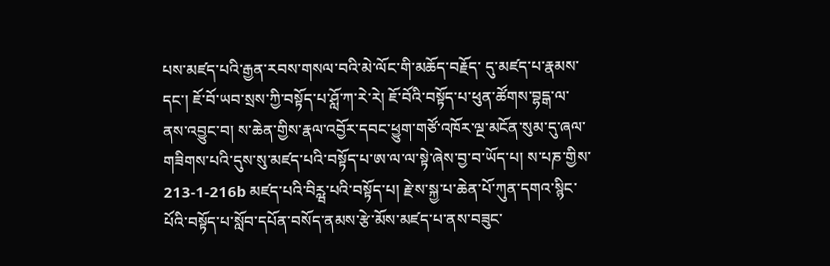པས་མཛད་པའི་རྒྱན་རབས་གསལ་བའི་མེ་ལོང་གི་མཆོད་བརྗོད་ དུ་མཛད་པ་རྣམས་དང་། ཇོ་བོ་ཡབ་སྲས་ཀྱི་བསྟོད་པ་ཤློ་ཀ་རེ་རེ། ཇོ་བོའི་བསྟོད་པ་ཕུན་ཚོགས་བྷདྒ་ལ་ནས་འབྱུང་བ། ས་ཆེན་གྱིས་རྣལ་འབྱོར་དབང་ཕྱུག་གཙོ་འཁོར་ལྔ་མངོན་སུམ་དུ་ཞལ་གཟིགས་པའི་དུས་སུ་མཛད་པའི་བསྟོད་པ་ཨ་ལ་ལ་སྟེ་ཞེས་བྱ་བ་ཡོད་པ། ས་པཎ་གྱིས་ 213-1-216b མཛད་པའི་བིཪྺ་པའི་བསྟོད་པ། རྗེ་ས་སྐྱ་པ་ཆེན་པོ་ཀུན་དགའ་སྙིང་པོའི་བསྟོད་པ་སློབ་དཔོན་བསོད་ནམས་རྩེ་མོས་མཛད་པ་ནས་བཟུང་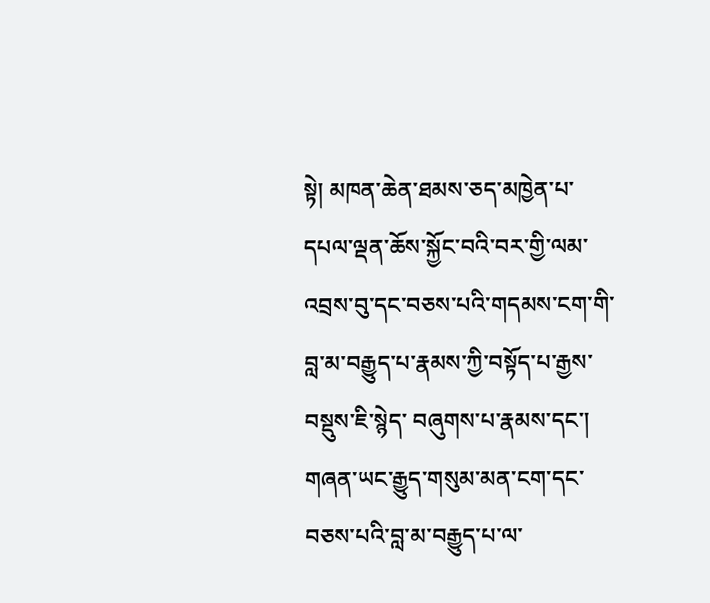སྟེ། མཁན་ཆེན་ཐམས་ཅད་མཁྱེན་པ་དཔལ་ལྡན་ཆོས་སྐྱོང་བའི་བར་གྱི་ལམ་འབྲས་བུ་དང་བཅས་པའི་གདམས་ངག་གི་བླ་མ་བརྒྱུད་པ་རྣམས་ཀྱི་བསྟོད་པ་རྒྱས་བསྡུས་ཇི་སྙེད་ བཞུགས་པ་རྣམས་དང་། གཞན་ཡང་རྒྱུད་གསུམ་མན་ངག་དང་བཅས་པའི་བླ་མ་བརྒྱུད་པ་ལ་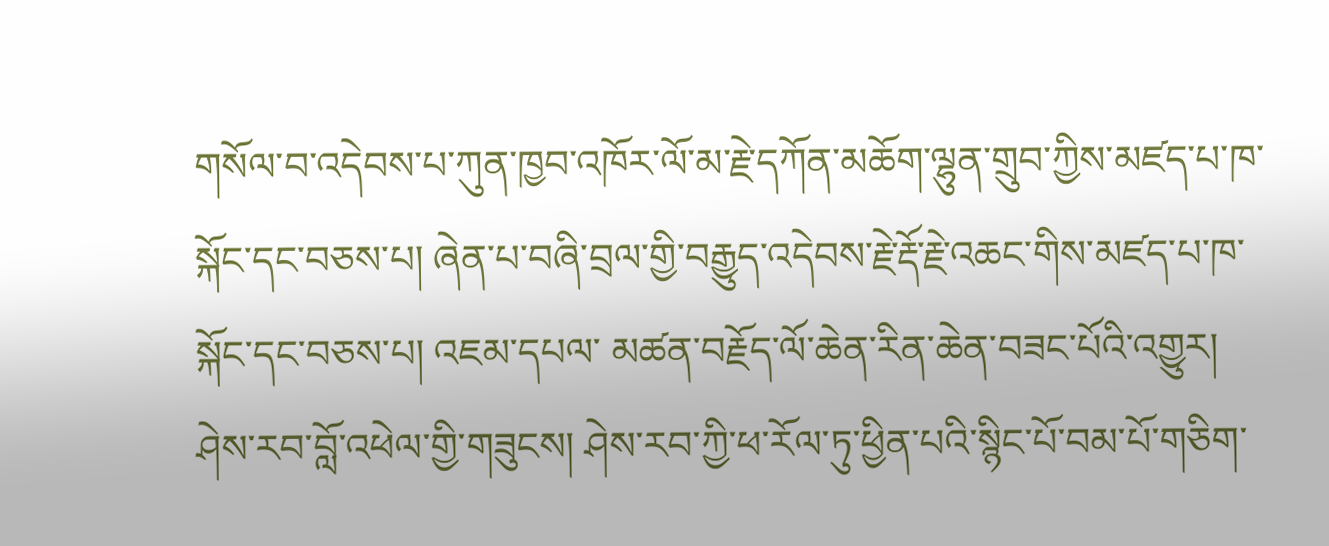གསོལ་བ་འདེབས་པ་ཀུན་ཁྱབ་འཁོར་ལོ་མ་རྗེ་དཀོན་མཆོག་ལྷུན་གྲུབ་ཀྱིས་མཛད་པ་ཁ་སྐོང་དང་བཅས་པ། ཞེན་པ་བཞི་བྲལ་གྱི་བརྒྱུད་འདེབས་རྗེ་རྡོ་རྗེ་འཆང་གིས་མཛད་པ་ཁ་སྐོང་དང་བཅས་པ། འཇམ་དཔལ་ མཚན་བརྗོད་ལོ་ཆེན་རིན་ཆེན་བཟང་པོའི་འགྱུར། ཤེས་རབ་བློ་འཕེལ་གྱི་གཟུངས། ཤེས་རབ་ཀྱི་ཕ་རོལ་ཏུ་ཕྱིན་པའི་སྙིང་པོ་བམ་པོ་གཅིག་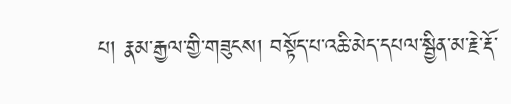པ། རྣམ་རྒྱལ་གྱི་གཟུངས། བསྟོད་པ་འཆི་མེད་དཔལ་སྦྱིན་མ་རྗེ་རྡོ་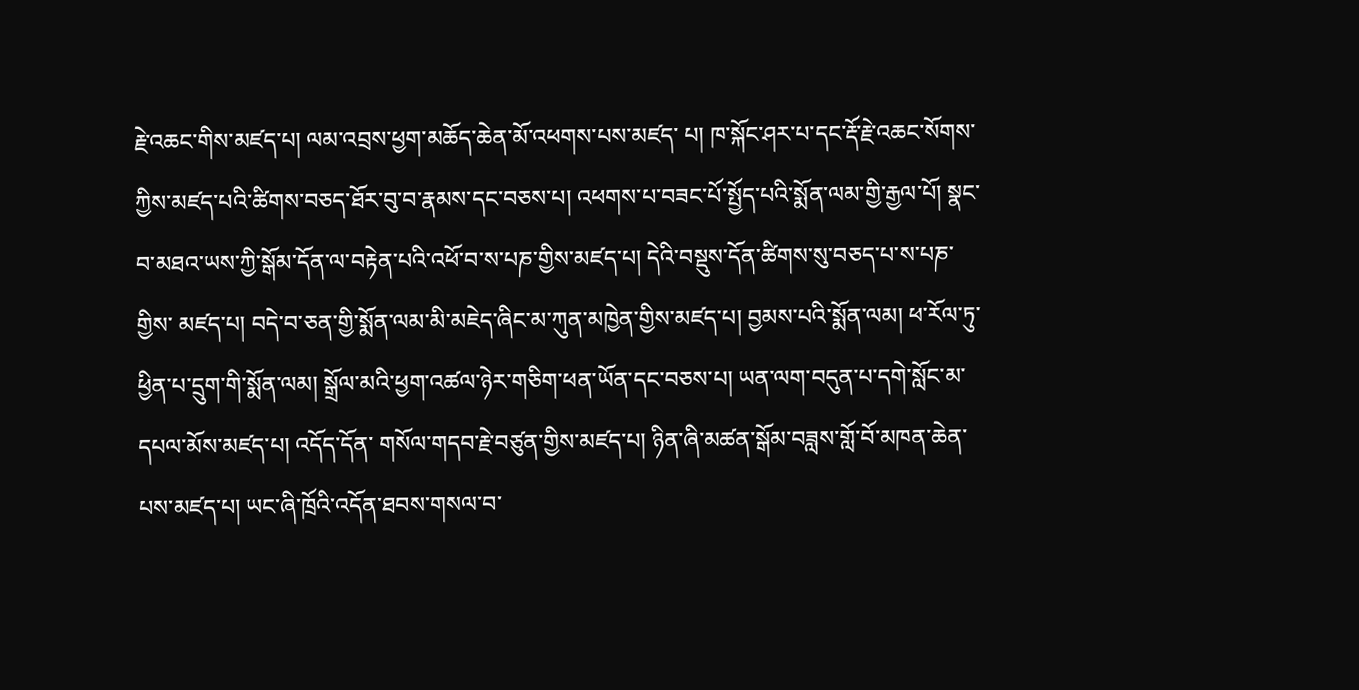རྗེ་འཆང་གིས་མཛད་པ། ལམ་འབྲས་ཕྱག་མཆོད་ཆེན་མོ་འཕགས་པས་མཛད་ པ། ཁ་སྐོང་ཤར་པ་དང་རྡོ་རྗེ་འཆང་སོགས་ཀྱིས་མཛད་པའི་ཚིགས་བཅད་ཐོར་བུ་བ་རྣམས་དང་བཅས་པ། འཕགས་པ་བཟང་པོ་སྤྱོད་པའི་སྨོན་ལམ་གྱི་རྒྱལ་པོ། སྣང་བ་མཐའ་ཡས་ཀྱི་སྒོམ་དོན་ལ་བརྟེན་པའི་འཕོ་བ་ས་པཎ་གྱིས་མཛད་པ། དེའི་བསྡུས་དོན་ཚིགས་སུ་བཅད་པ་ས་པཎ་གྱིས་ མཛད་པ། བདེ་བ་ཅན་གྱི་སྨོན་ལམ་མི་མཇེད་ཞིང་མ་ཀུན་མཁྱེན་གྱིས་མཛད་པ། བྱམས་པའི་སྨོན་ལམ། ཕ་རོལ་ཏུ་ཕྱིན་པ་དྲུག་གི་སྨོན་ལམ། སྒྲོལ་མའི་ཕྱག་འཚལ་ཉེར་གཅིག་ཕན་ཡོན་དང་བཅས་པ། ཡན་ལག་བདུན་པ་དགེ་སློང་མ་དཔལ་མོས་མཛད་པ། འདོད་དོན་ གསོལ་གདབ་རྗེ་བཙུན་གྱིས་མཛད་པ། ཉིན་ཞི་མཚན་སྒོམ་བཟླས་གློ་བོ་མཁན་ཆེན་པས་མཛད་པ། ཡང་ཞི་ཁྲོའི་འདོན་ཐབས་གསལ་བ་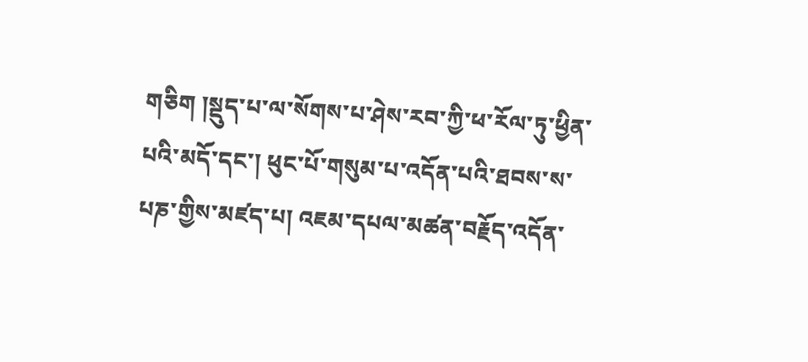གཅིག །སྡུད་པ་ལ་སོགས་པ་ཤེས་རབ་ཀྱི་ཕ་རོལ་ཏུ་ཕྱིན་པའི་མདོ་དང་། ཕུང་པོ་གསུམ་པ་འདོན་པའི་ཐབས་ས་པཎ་གྱིས་མཛད་པ། འཇམ་དཔལ་མཚན་བརྗོད་འདོན་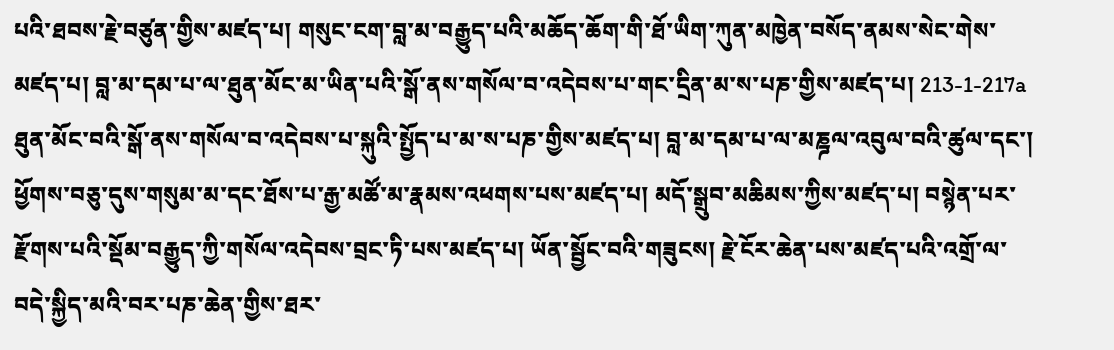པའི་ཐབས་རྗེ་བཙུན་གྱིས་མཛད་པ། གསུང་ངག་བླ་མ་བརྒྱུད་པའི་མཆོད་ཆོག་གི་ཐོ་ཡིག་ཀུན་མཁྱེན་བསོད་ནམས་སེང་གེས་མཛད་པ། བླ་མ་དམ་པ་ལ་ཐུན་མོང་མ་ཡིན་པའི་སྒོ་ནས་གསོལ་བ་འདེབས་པ་གང་དྲིན་མ་ས་པཎ་གྱིས་མཛད་པ། 213-1-217a ཐུན་མོང་བའི་སྒོ་ནས་གསོལ་བ་འདེབས་པ་སྐུའི་སྤྱོད་པ་མ་ས་པཎ་གྱིས་མཛད་པ། བླ་མ་དམ་པ་ལ་མཎྜལ་འབུལ་བའི་ཚུལ་དང་། ཕྱོགས་བཅུ་དུས་གསུམ་མ་དང་ཐོས་པ་རྒྱ་མཚོ་མ་རྣམས་འཕགས་པས་མཛད་པ། མདོ་སྒྲུབ་མཆིམས་ཀྱིས་མཛད་པ། བསྙེན་པར་རྫོགས་པའི་སྡོམ་བརྒྱུད་ཀྱི་གསོལ་འདེབས་བྲང་ཏི་པས་མཛད་པ། ཡོན་སྦྱོང་བའི་གཟུངས། རྗེ་ངོར་ཆེན་པས་མཛད་པའི་འགྲོ་ལ་བདེ་སྐྱིད་མའི་བར་པཎ་ཆེན་གྱིས་ཐར་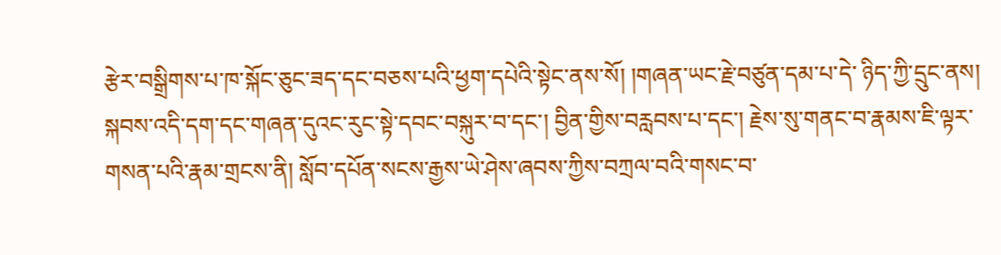རྩེར་བསྒྲིགས་པ་ཁ་སྐོང་ཅུང་ཟད་དང་བཅས་པའི་ཕྱག་དཔེའི་སྟེང་ནས་སོ། །གཞན་ཡང་རྗེ་བཙུན་དམ་པ་དེ་ ཉིད་ཀྱི་དྲུང་ནས། སྐབས་འདི་དག་དང་གཞན་དུའང་རུང་སྟེ་དབང་བསྐུར་བ་དང་། བྱིན་གྱིས་བརླབས་པ་དང་། རྗེས་སུ་གནང་བ་རྣམས་ཇི་ལྟར་གསན་པའི་རྣམ་གྲངས་ནི། སློབ་དཔོན་སངས་རྒྱས་ཡེ་ཤེས་ཞབས་ཀྱིས་བཀྲལ་བའི་གསང་བ་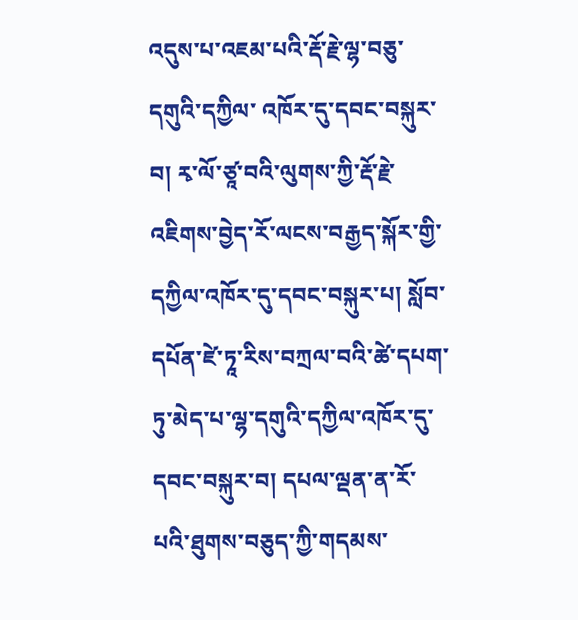འདུས་པ་འཇམ་པའི་རྡོ་རྗེ་ལྷ་བཅུ་དགུའི་དཀྱིལ་ འཁོར་དུ་དབང་བསྐུར་བ། རྭ་ལོ་ཙཱ་བའི་ལུགས་ཀྱི་རྡོ་རྗེ་འཇིགས་བྱེད་རོ་ལངས་བརྒྱད་སྐོར་གྱི་དཀྱིལ་འཁོར་དུ་དབང་བསྐུར་པ། སློབ་དཔོན་ཛེ་ཏཱ་རིས་བཀྲལ་བའི་ཚེ་དཔག་ཏུ་མེད་པ་ལྷ་དགུའི་དཀྱིལ་འཁོར་དུ་དབང་བསྐུར་བ། དཔལ་ལྡན་ན་རོ་པའི་ཐུགས་བཅུད་ཀྱི་གདམས་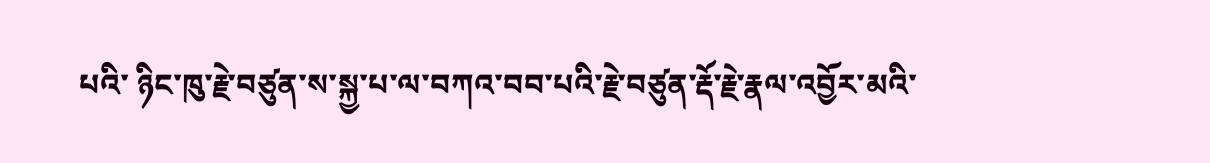པའི་ ཉིང་ཁུ་རྗེ་བཙུན་ས་སྐྱ་པ་ལ་བཀའ་བབ་པའི་རྗེ་བཙུན་རྡོ་རྗེ་རྣལ་འབྱོར་མའི་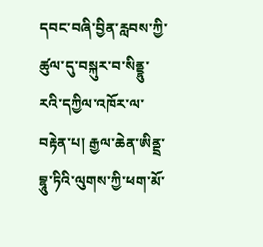དབང་བཞི་བྱིན་རླབས་ཀྱི་ཚུལ་དུ་བསྐུར་བ་སིནྡྷུ་རའི་དཀྱིལ་འཁོར་ལ་བརྟེན་པ། རྒྱལ་ཆེན་ཨིནྡྲ་བྷཱུ་ཏིའི་ལུགས་ཀྱི་ཕག་མོ་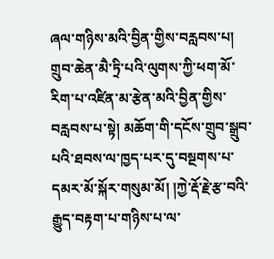ཞལ་གཉིས་མའི་བྱིན་གྱིས་བརླབས་པ། གྲུབ་ཆེན་མཻ་ཏྲི་པའི་ལུགས་ཀྱི་ཕག་མོ་ རིག་པ་འཛིན་མ་རྩེན་མའི་བྱིན་གྱིས་བརླབས་པ་སྟེ། མཆོག་གི་དངོས་གྲུབ་སྒྲུབ་པའི་ཐབས་ལ་ཁྱད་པར་དུ་བསྔགས་པ་དམར་མོ་སྐོར་གསུམ་མོ། །ཀྱེ་རྡོ་རྗེ་རྩ་བའི་རྒྱུད་བརྟག་པ་གཉིས་པ་ལ་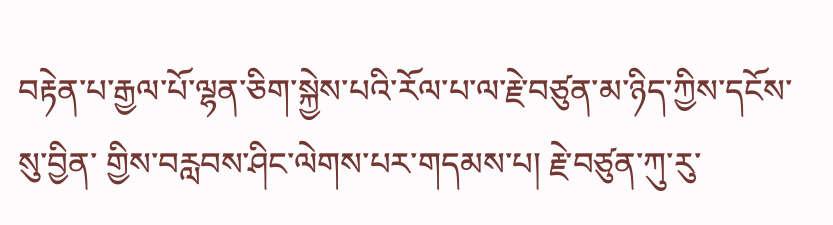བརྟེན་པ་རྒྱལ་པོ་ལྷན་ཅིག་སྐྱེས་པའི་རོལ་པ་ལ་རྗེ་བཙུན་མ་ཉིད་ཀྱིས་དངོས་སུ་བྱིན་ གྱིས་བརླབས་ཤིང་ལེགས་པར་གདམས་པ། རྗེ་བཙུན་ཀུ་རུ་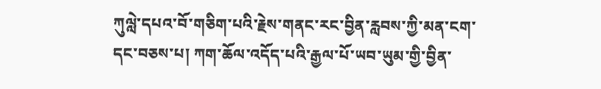ཀུལླེ་དཔའ་བོ་གཅིག་པའི་རྗེས་གནང་རང་བྱིན་རླབས་ཀྱི་མན་ངག་དང་བཅས་པ། ཀག་ཆོལ་འདོད་པའི་རྒྱལ་པོ་ཡབ་ཡུམ་གྱི་བྱིན་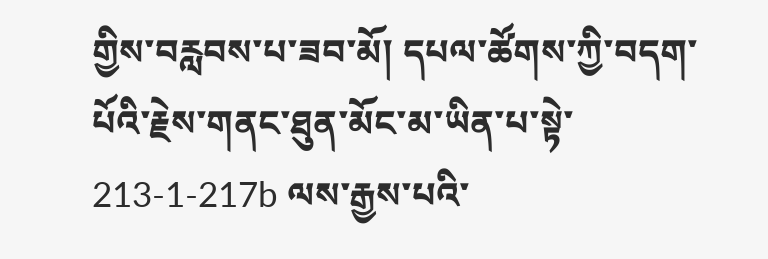གྱིས་བརླབས་པ་ཟབ་མོ། དཔལ་ཚོགས་ཀྱི་བདག་པོའི་རྗེས་གནང་ཐུན་མོང་མ་ཡིན་པ་སྟེ་ 213-1-217b ལས་རྒྱས་པའི་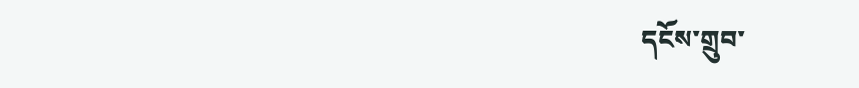དངོས་གྲུབ་